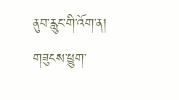ནུབ་རླུང་གི་འོག་ན།
གཟུངས་ཕྱུག་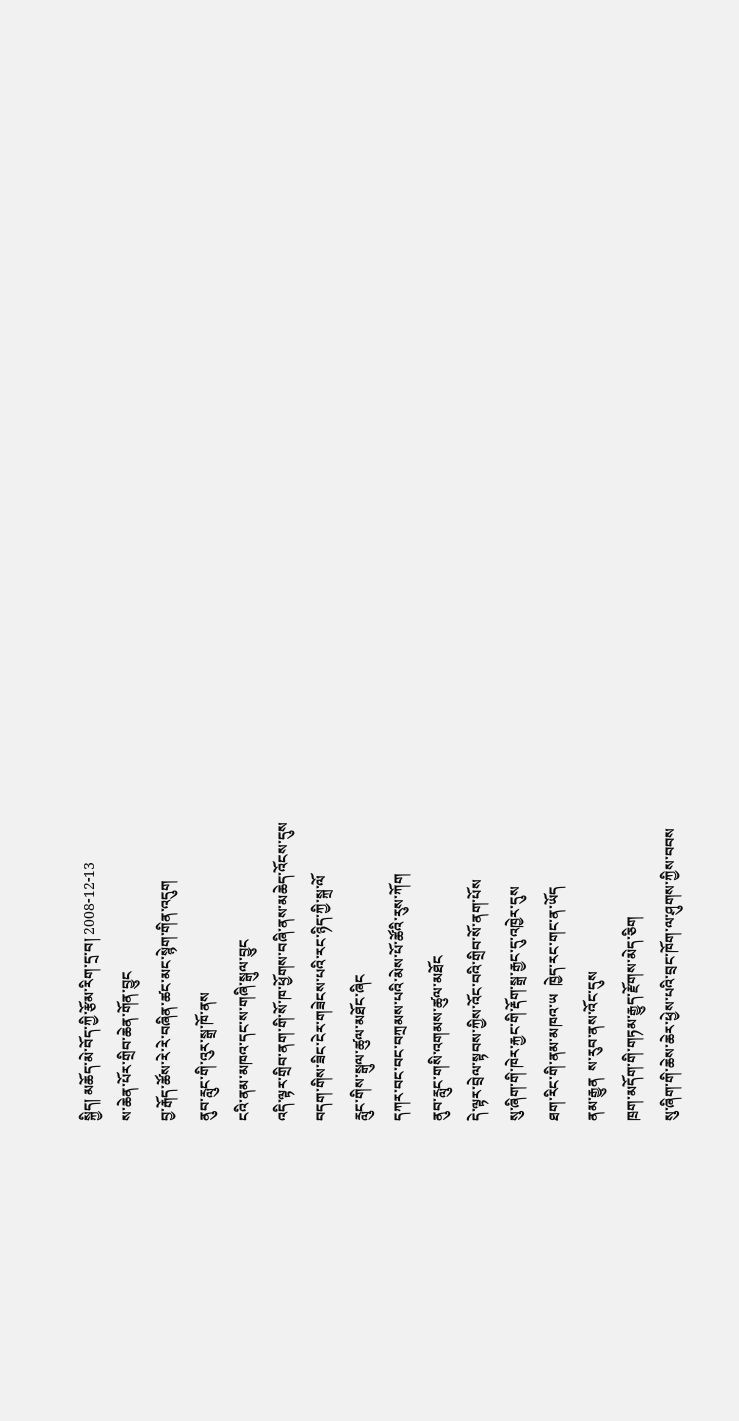སྐྱིད། མཆོད་མེ་བོད་ཀྱི་རྩོམ་རིག་དྲ་བ། 2008-12-13
ས་ཆེན་པོར་གྲིབ་ཆེན་གོན་བྱུང
བྱ་རྒོད་ཚོས་རེ་རེ་བཞིན་ཚང་མང་སྙེག་གིན་འདུག
ནུབ་རླུང་གི་འུར་སྒྲ་ཁོ་ནས
ངའི་ནམ་མཁའ་དང་ས་གཞི་སྒུལ་བྱུང
འདི་ལྟར་གྲིབ་ནག་གི་སོ་ཁ་ཕྱོགས་བཞི་ནས་མཆེད་འོངས་དུས
བདག་གིས་ཟིང་ངེར་གཟེངས་པའི་རང་ཉིད་ཀྱི་སྐྲ་ལོ
རླུང་གིས་སྒུལ་ཚུལ་མཐོང་ཞིང
དཀར་བང་བང་བཀྲམས་པའི་མེས་པོ་ཚོའི་རུས་ཀོག
ནུབ་རླུང་གསི་འགམས་ཚུལ་མཐོང
དེ་ལྟར་བྲེལ་སྟབས་ཀྱིས་འོང་བའི་གྲིབ་སོ་ནག་པོས
སུ་ཞིག་གི་ཁེར་རྐྱང་གི་རྡོག་སྒྲ་རྒྱང་དུ་འཁྱེར་དུས
ཐག་རིང་གི་ནམ་མཁའ་ཡ  ཁྱེད་རང་གང་ན་ཡོད
ནམ་རྒྱུན  ས་རུབ་ནས་འོང་དུས
ཁྲག་མདོག་གི་གཏམ་རྒྱུད་རྫོགས་མེད་ཅིག
སུ་ཞིག་གི་ཆེས་ཆེར་ཕྱེས་པའི་བྲང་ཁོག་ལ་ཤུགས་ཀྱིས་བབས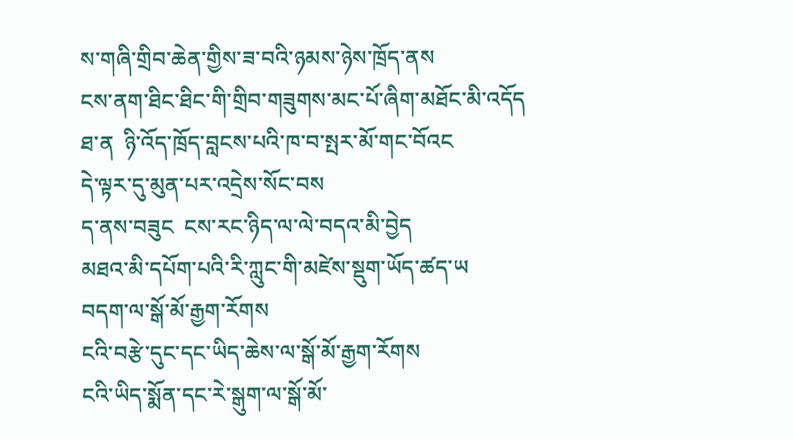ས་གཞི་གྲིབ་ཆེན་གྱིས་ཟ་བའི་ཉམས་ཉེས་ཁྲོད་ནས
ངས་ནག་ཐིང་ཐིང་གི་གྲིབ་གཟུགས་མང་པོ་ཞིག་མཐོང་མི་འདོད
ཐ་ན  ཉི་འོད་ཁྲོད་བླངས་པའི་ཁ་བ་སྤར་མོ་གང་བོའང
དེ་ལྟར་དུ་མུན་པར་འདྲེས་སོང་བས
ད་ནས་བཟུང  ངས་རང་ཉིད་ལ་ལེ་བདའ་མི་བྱེད
མཐའ་མི་དཔོག་པའི་རི་ཀླུང་གི་མཛེས་སྡུག་ཡོད་ཚད་ཡ
བདག་ལ་སྒོ་མོ་རྒྱག་རོགས
ངའི་བརྩེ་དུང་དང་ཡིད་ཆེས་ལ་སྒོ་མོ་རྒྱག་རོགས
ངའི་ཡིད་སྨོན་དང་རེ་སྒུག་ལ་སྒོ་མོ་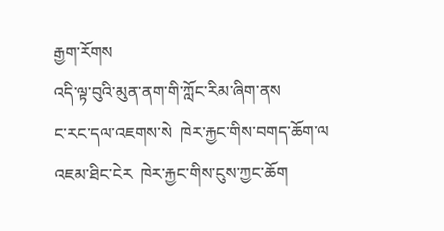རྒྱག་རོགས
འདི་ལྟ་བུའི་མུན་ནག་གི་ཀློང་རིམ་ཞིག་ནས
ང་རང་དལ་འཇགས་སེ  ཁེར་རྐྱང་གིས་བགད་ཆོག་ལ
འཇམ་ཐིང་ངེར  ཁེར་རྐྱང་གིས་ངུས་ཀྱང་ཆོག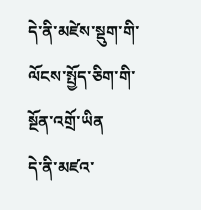དེ་ནི་མཛེས་སྡུག་གི་ལོངས་སྤྱོད་ཅིག་གི་སྔོན་འགྲོ་ཡིན
དེ་ནི་མཛའ་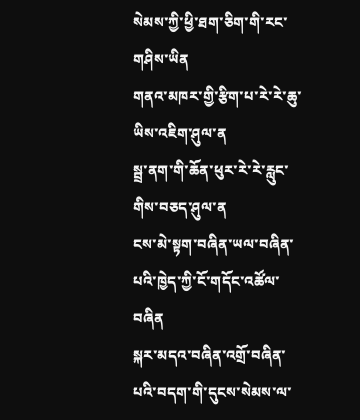སེམས་ཀྱི་ཕྱི་ཐག་ཅིག་གི་རང་གཤིས་ཡིན
གནའ་མཁར་གྱི་རྩིག་པ་རེ་རེ་ཆུ་ཡིས་འཇིག་ཤུལ་ན
སྦྲ་ནག་གི་ཆོན་ཕུར་རེ་རེ་རླུང་གིས་བཅད་ཤུལ་ན
ངས་མེ་སྟག་བཞིན་ཡལ་བཞིན་པའི་ཁྱེད་ཀྱི་ངོ་གདོང་འཚོལ་བཞིན
སྐར་མདའ་བཞིན་འགྲོ་བཞིན་པའི་བདག་གི་དུངས་སེམས་ལ་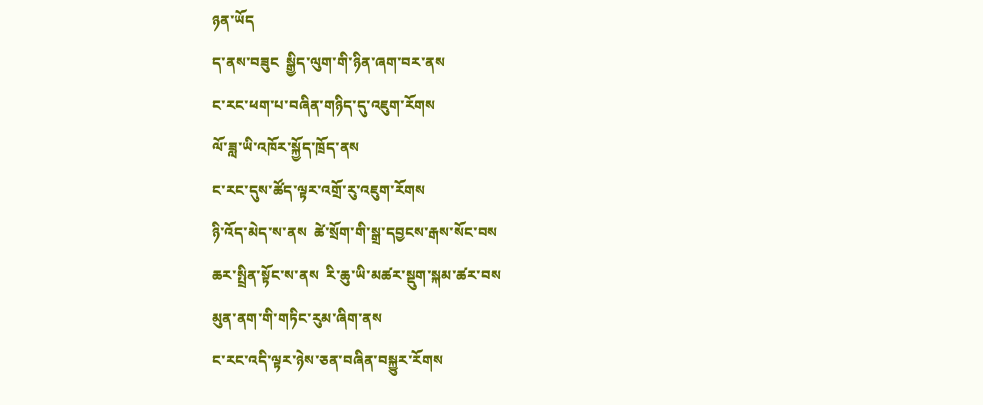ཉན་ཡོད
ད་ནས་བཟུང  སྒྱིད་ལུག་གི་ཉིན་ཞག་བར་ནས
ང་རང་ཕག་པ་བཞིན་གཉིད་དུ་འཇུག་རོགས
ལོ་ཟླ་ཡི་འཁོར་སྐྱོད་ཁྲོད་ནས
ང་རང་དུས་ཚོད་ལྟར་འགྲོ་རུ་འཇུག་རོགས
ཉི་འོད་མེད་ས་ནས  ཚེ་སྲོག་གི་སྒྲ་དབྱངས་རྒས་སོང་བས
ཆར་སྤྲིན་སྟོང་ས་ནས  རི་ཆུ་ཡི་མཚར་སྡུག་སྐམ་ཚར་བས
མུན་ནག་གི་གཏིང་རུམ་ཞིག་ནས
ང་རང་འདི་ལྟར་ཉེས་ཅན་བཞིན་བསྐྱུར་རོགས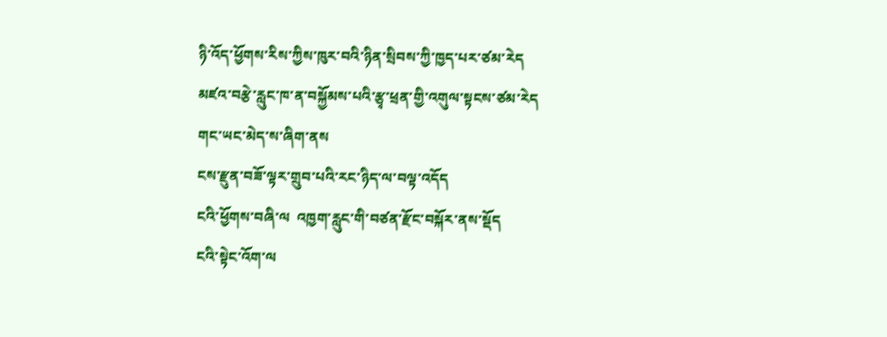ཉི་འོད་ཕྱོགས་རིས་ཀྱིས་ཁུར་བའི་ཉིན་སྲིབས་ཀྱི་ཁྱད་པར་ཙམ་རེད
མཛའ་བརྩེ་རླུང་ཁ་ན་བསྐྱོམས་པའི་རྩྭ་ཕྲན་གྱི་འགུལ་སྟངས་ཙམ་རེད
གང་ཡང་མེད་ས་ཞིག་ནས
ངས་རྫུན་བཟོ་ལྟར་གྲུབ་པའི་རང་ཉིད་ལ་བལྟ་འདོད
ངའི་ཕྱོགས་བཞི་ལ  འཁྱག་རླུང་གི་བཙན་རྫོང་བསྐོར་ནས་སྡོད
ངའི་སྟེང་འོག་ལ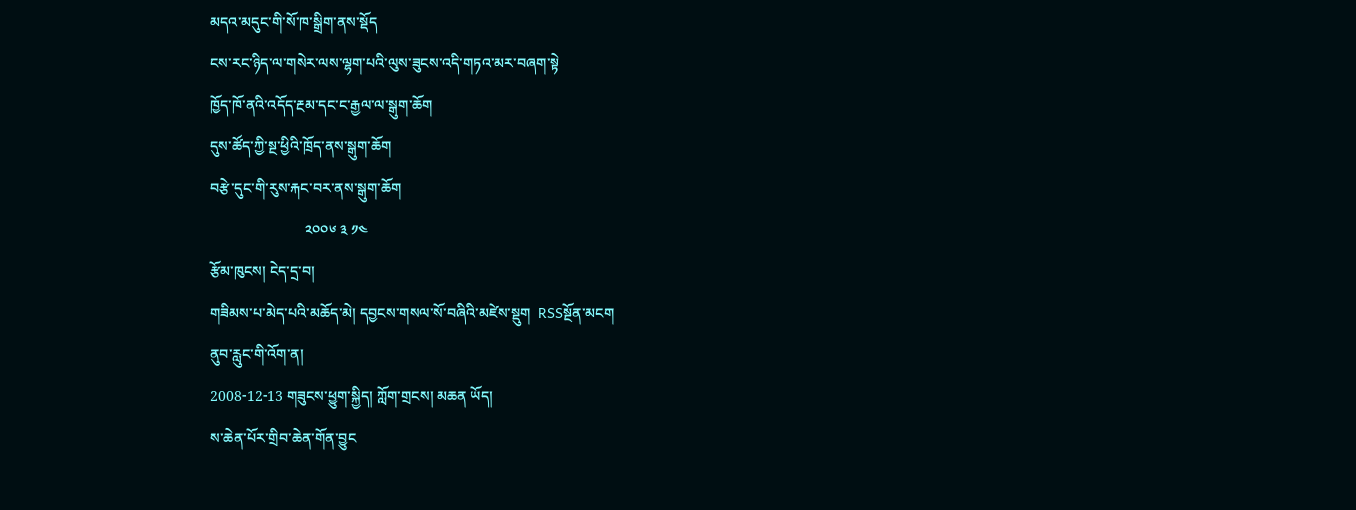མདའ་མདུང་གི་སོ་ཁ་སྒྲིག་ནས་སྡོད
ངས་རང་ཉིད་ལ་གསེར་ལས་ལྷག་པའི་ལུས་ཟུངས་འདི་གཏའ་མར་བཞག་སྟེ
ཁྱོད་ཁོ་ནའི་འདོད་རྔམ་དང་ང་རྒྱལ་ལ་སྒུག་ཆོག
དུས་ཚོད་ཀྱི་སྔ་ཕྱིའི་ཁྲོད་ནས་སྒུག་ཆོག
བརྩེ་དུང་གི་རུས་རྐང་བར་ནས་སྒུག་ཆོག
                          ༢༠༠༦ ༣ ༡༤
རྩོམ་ཁུངས། ངེད་དྲ་བ།
གཟིམས་པ་མེད་པའི་མཆོད་མེ། དབྱངས་གསལ་སོ་བཞིའི་མཛེས་སྡུག  RSSསྔོན་མངག
ནུབ་རླུང་གི་འོག་ན།
2008-12-13 གཟུངས་ཕྱུག་སྐྱིད། ཀློག་གྲངས། མཆན ཡོད།
ས་ཆེན་པོར་གྲིབ་ཆེན་གོན་བྱུང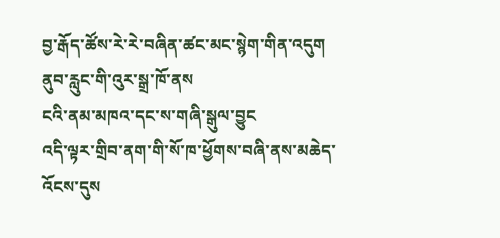བྱ་རྒོད་ཚོས་རེ་རེ་བཞིན་ཚང་མང་སྙེག་གིན་འདུག
ནུབ་རླུང་གི་འུར་སྒྲ་ཁོ་ནས
ངའི་ནམ་མཁའ་དང་ས་གཞི་སྒུལ་བྱུང
འདི་ལྟར་གྲིབ་ནག་གི་སོ་ཁ་ཕྱོགས་བཞི་ནས་མཆེད་འོངས་དུས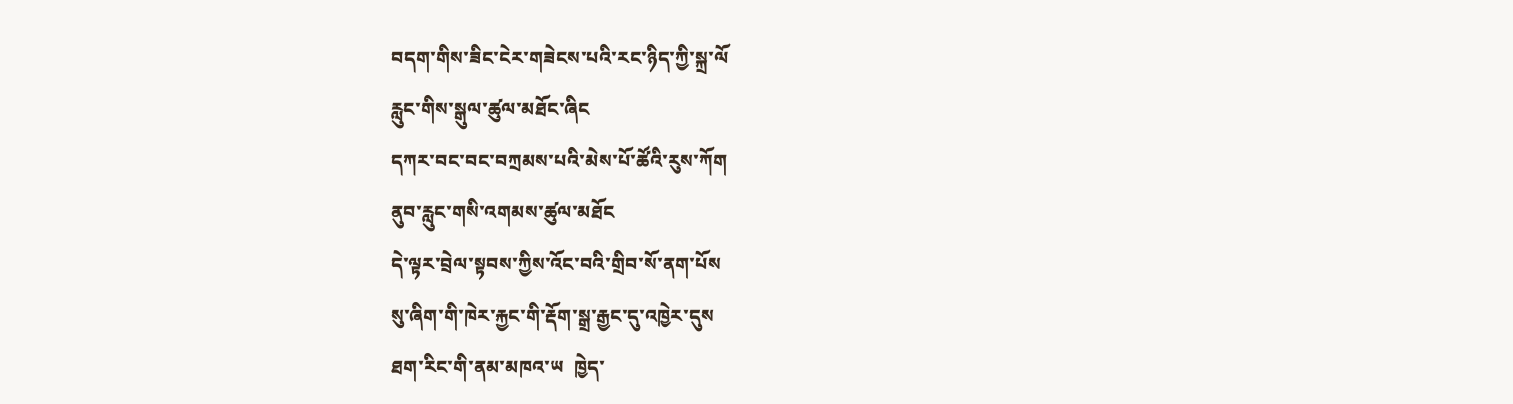བདག་གིས་ཟིང་ངེར་གཟེངས་པའི་རང་ཉིད་ཀྱི་སྐྲ་ལོ
རླུང་གིས་སྒུལ་ཚུལ་མཐོང་ཞིང
དཀར་བང་བང་བཀྲམས་པའི་མེས་པོ་ཚོའི་རུས་ཀོག
ནུབ་རླུང་གསི་འགམས་ཚུལ་མཐོང
དེ་ལྟར་བྲེལ་སྟབས་ཀྱིས་འོང་བའི་གྲིབ་སོ་ནག་པོས
སུ་ཞིག་གི་ཁེར་རྐྱང་གི་རྡོག་སྒྲ་རྒྱང་དུ་འཁྱེར་དུས
ཐག་རིང་གི་ནམ་མཁའ་ཡ  ཁྱེད་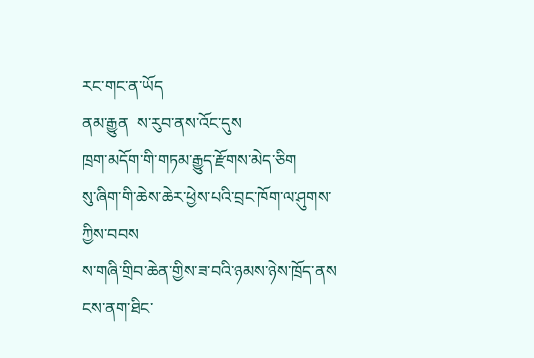རང་གང་ན་ཡོད
ནམ་རྒྱུན  ས་རུབ་ནས་འོང་དུས
ཁྲག་མདོག་གི་གཏམ་རྒྱུད་རྫོགས་མེད་ཅིག
སུ་ཞིག་གི་ཆེས་ཆེར་ཕྱེས་པའི་བྲང་ཁོག་ལ་ཤུགས་ཀྱིས་བབས
ས་གཞི་གྲིབ་ཆེན་གྱིས་ཟ་བའི་ཉམས་ཉེས་ཁྲོད་ནས
ངས་ནག་ཐིང་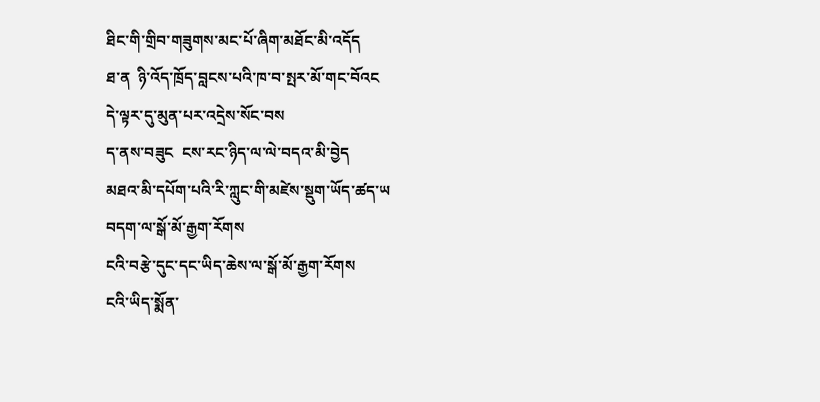ཐིང་གི་གྲིབ་གཟུགས་མང་པོ་ཞིག་མཐོང་མི་འདོད
ཐ་ན  ཉི་འོད་ཁྲོད་བླངས་པའི་ཁ་བ་སྤར་མོ་གང་བོའང
དེ་ལྟར་དུ་མུན་པར་འདྲེས་སོང་བས
ད་ནས་བཟུང  ངས་རང་ཉིད་ལ་ལེ་བདའ་མི་བྱེད
མཐའ་མི་དཔོག་པའི་རི་ཀླུང་གི་མཛེས་སྡུག་ཡོད་ཚད་ཡ
བདག་ལ་སྒོ་མོ་རྒྱག་རོགས
ངའི་བརྩེ་དུང་དང་ཡིད་ཆེས་ལ་སྒོ་མོ་རྒྱག་རོགས
ངའི་ཡིད་སྨོན་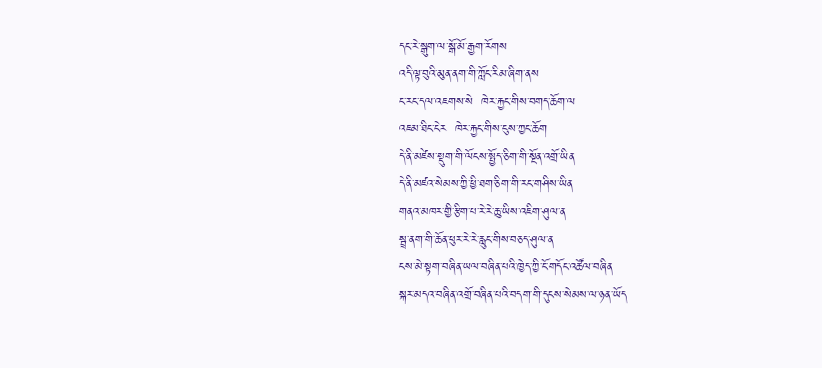དང་རེ་སྒུག་ལ་སྒོ་མོ་རྒྱག་རོགས
འདི་ལྟ་བུའི་མུན་ནག་གི་ཀློང་རིམ་ཞིག་ནས
ང་རང་དལ་འཇགས་སེ  ཁེར་རྐྱང་གིས་བགད་ཆོག་ལ
འཇམ་ཐིང་ངེར  ཁེར་རྐྱང་གིས་ངུས་ཀྱང་ཆོག
དེ་ནི་མཛེས་སྡུག་གི་ལོངས་སྤྱོད་ཅིག་གི་སྔོན་འགྲོ་ཡིན
དེ་ནི་མཛའ་སེམས་ཀྱི་ཕྱི་ཐག་ཅིག་གི་རང་གཤིས་ཡིན
གནའ་མཁར་གྱི་རྩིག་པ་རེ་རེ་ཆུ་ཡིས་འཇིག་ཤུལ་ན
སྦྲ་ནག་གི་ཆོན་ཕུར་རེ་རེ་རླུང་གིས་བཅད་ཤུལ་ན
ངས་མེ་སྟག་བཞིན་ཡལ་བཞིན་པའི་ཁྱེད་ཀྱི་ངོ་གདོང་འཚོལ་བཞིན
སྐར་མདའ་བཞིན་འགྲོ་བཞིན་པའི་བདག་གི་དུངས་སེམས་ལ་ཉན་ཡོད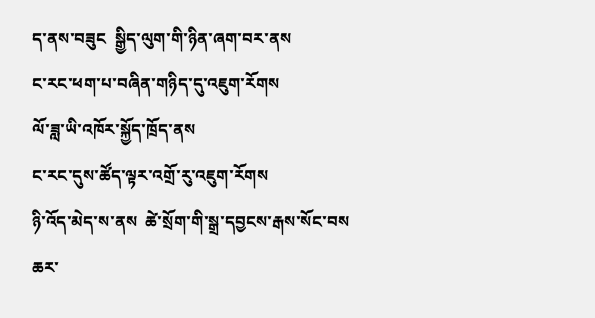ད་ནས་བཟུང  སྒྱིད་ལུག་གི་ཉིན་ཞག་བར་ནས
ང་རང་ཕག་པ་བཞིན་གཉིད་དུ་འཇུག་རོགས
ལོ་ཟླ་ཡི་འཁོར་སྐྱོད་ཁྲོད་ནས
ང་རང་དུས་ཚོད་ལྟར་འགྲོ་རུ་འཇུག་རོགས
ཉི་འོད་མེད་ས་ནས  ཚེ་སྲོག་གི་སྒྲ་དབྱངས་རྒས་སོང་བས
ཆར་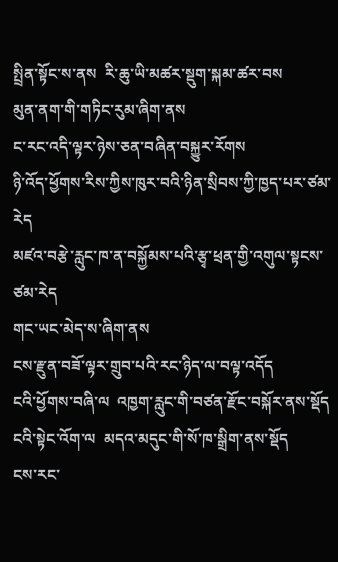སྤྲིན་སྟོང་ས་ནས  རི་ཆུ་ཡི་མཚར་སྡུག་སྐམ་ཚར་བས
མུན་ནག་གི་གཏིང་རུམ་ཞིག་ནས
ང་རང་འདི་ལྟར་ཉེས་ཅན་བཞིན་བསྐྱུར་རོགས
ཉི་འོད་ཕྱོགས་རིས་ཀྱིས་ཁུར་བའི་ཉིན་སྲིབས་ཀྱི་ཁྱད་པར་ཙམ་རེད
མཛའ་བརྩེ་རླུང་ཁ་ན་བསྐྱོམས་པའི་རྩྭ་ཕྲན་གྱི་འགུལ་སྟངས་ཙམ་རེད
གང་ཡང་མེད་ས་ཞིག་ནས
ངས་རྫུན་བཟོ་ལྟར་གྲུབ་པའི་རང་ཉིད་ལ་བལྟ་འདོད
ངའི་ཕྱོགས་བཞི་ལ  འཁྱག་རླུང་གི་བཙན་རྫོང་བསྐོར་ནས་སྡོད
ངའི་སྟེང་འོག་ལ  མདའ་མདུང་གི་སོ་ཁ་སྒྲིག་ནས་སྡོད
ངས་རང་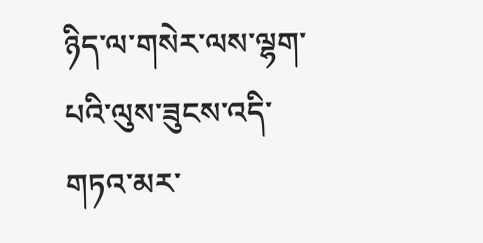ཉིད་ལ་གསེར་ལས་ལྷག་པའི་ལུས་ཟུངས་འདི་གཏའ་མར་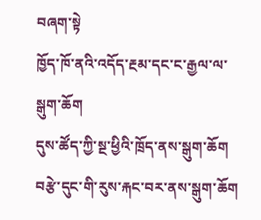བཞག་སྟེ
ཁྱོད་ཁོ་ནའི་འདོད་རྔམ་དང་ང་རྒྱལ་ལ་སྒུག་ཆོག
དུས་ཚོད་ཀྱི་སྔ་ཕྱིའི་ཁྲོད་ནས་སྒུག་ཆོག
བརྩེ་དུང་གི་རུས་རྐང་བར་ནས་སྒུག་ཆོག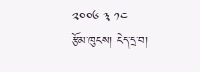༢༠༠༦ ༣ ༡༤
རྩོམ་ཁུངས། ངེད་དྲ་བ།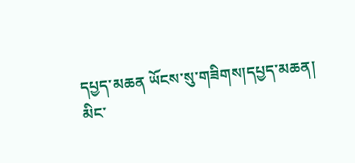དཔྱད་མཆན ཡོངས་སུ་གཟིགས།དཔྱད་མཆན།
མིང་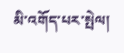མི་འགོད་པར་སྤེལ།